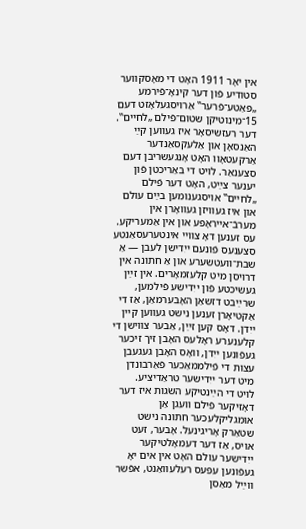אין יאָר 1911 האָט די מאָסקווער סטודיע פֿון דער קינאָ־פֿירמע „פּאַטע־פֿרער‟ אַרויסגעלאָזט דעם 15־מינוטיקן שטום־פֿילם „לחיים‟. דער רעזשיסאָר איז געווען קײַ האַנסאָן און אַלעקסאַנדער אַרקעטאָוו האָט אָנגעשריבן דעם סצענאַר. לויט די באַריכטן פֿון יענער צײַט, האָט דער פֿילם „לחיים‟ אויסגענומען בײַם עולם און איז געוויזן געוואָרן אין מערבֿ־אייראָפּע און אין אַמעריקע. עס זענען דאָ צוויי אינטערעסאַנטע סצענעס פֿונעם ייִדישן לעבן — אַ שבת־וועטשערע און אַ חתונה אין דרויסן מיט קלעזמאָרים. אין זײַן געשיכטע פֿון ייִדישע פֿילמען, שרײַבט דזשאַן האָבערמאַן, אַז די אַקטיאָרן זענען נישט געווען קיין ייִדן. דאָס קען זײַן, אַבער צווישן די קלענערע ראָלעס האָבן זיך זיכער געפֿונען ייִדן, וואָס האָבן געגעבן עצות די פֿילממאַכער פֿאַרבונדן מיט דער ייִדישער טראַדיציע.
לויט די הײַנטיקע השׂגות איז דער דאָזיקער פֿילם וועגן אַן אומגליקלעכער חתונה נישט שטאַרק אָריגינעל. אָבער, זעט אויס, אַז דער דעמאָלטיקער ייִדישער עולם האָט אין אים יאָ געפֿונען עפּעס רעלעוואַנט, אפֿשר ווײַל מאַסן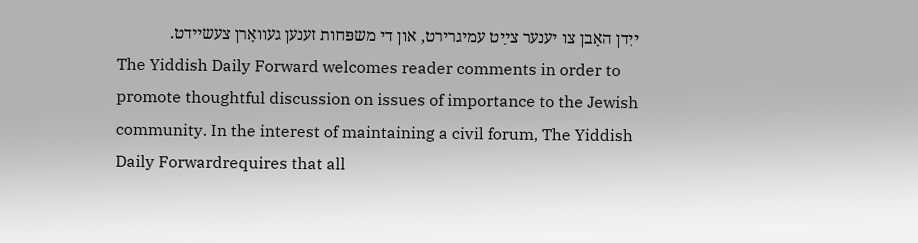ייִדן האָבן צו יענער צײַט עמיגרירט, און די משפּחות זענען געוואָרן צעשיידט.
The Yiddish Daily Forward welcomes reader comments in order to promote thoughtful discussion on issues of importance to the Jewish community. In the interest of maintaining a civil forum, The Yiddish Daily Forwardrequires that all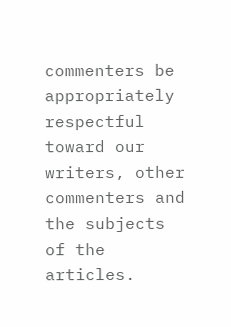commenters be appropriately respectful toward our writers, other commenters and the subjects of the articles.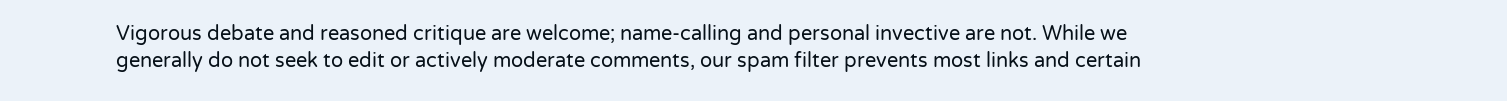Vigorous debate and reasoned critique are welcome; name-calling and personal invective are not. While we generally do not seek to edit or actively moderate comments, our spam filter prevents most links and certain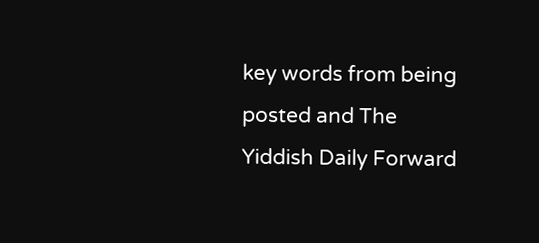key words from being posted and The Yiddish Daily Forward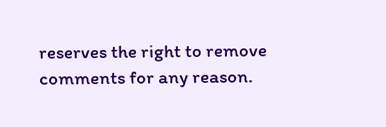reserves the right to remove comments for any reason.